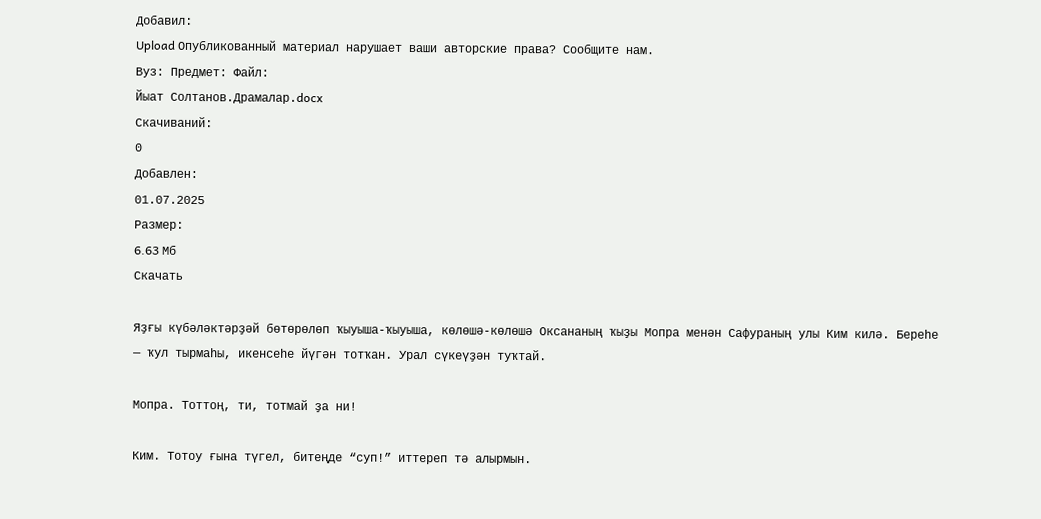Добавил:
Upload Опубликованный материал нарушает ваши авторские права? Сообщите нам.
Вуз: Предмет: Файл:
Йыат Солтанов.Драмалар.docx
Скачиваний:
0
Добавлен:
01.07.2025
Размер:
6.63 Mб
Скачать

Яҙғы күбәләктәрҙәй бөтөрөлөп ҡыуыша-ҡыуыша, көлөшә-көлөшә Оксананың ҡыҙы Мопра менән Сафураның улы Ким килә. Береһе — ҡул тырмаһы, икенсеһе йүгән тотҡан. Урал сүкеүҙән туҡтай.

Мопра. Тоттоң, ти, тотмай ҙа ни!

Ким. Тотоу ғына түгел, битеңде “суп!” иттереп тә алырмын.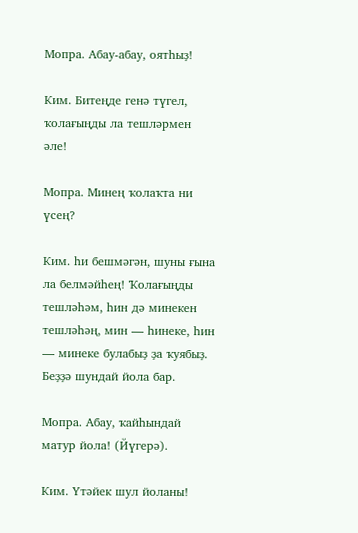Мопра. Абау-абау, оятһыҙ!

Ким. Битеңде генә түгел, ҡолағыңды ла тешләрмен әле!

Мопра. Минең ҡолаҡта ни үсең?

Ким. һи бешмәгән, шуны ғына ла белмәйһең! Ҡолағыңды тешләһәм, һин дә минекен тешләһәң, мин — һинеке, һин — минеке булабыҙ ҙа ҡуябыҙ. Беҙҙә шундай йола бар.

Мопра. Абау, ҡайһындай матур йола! (Йүгерә).

Ким. Үтәйек шул йоланы!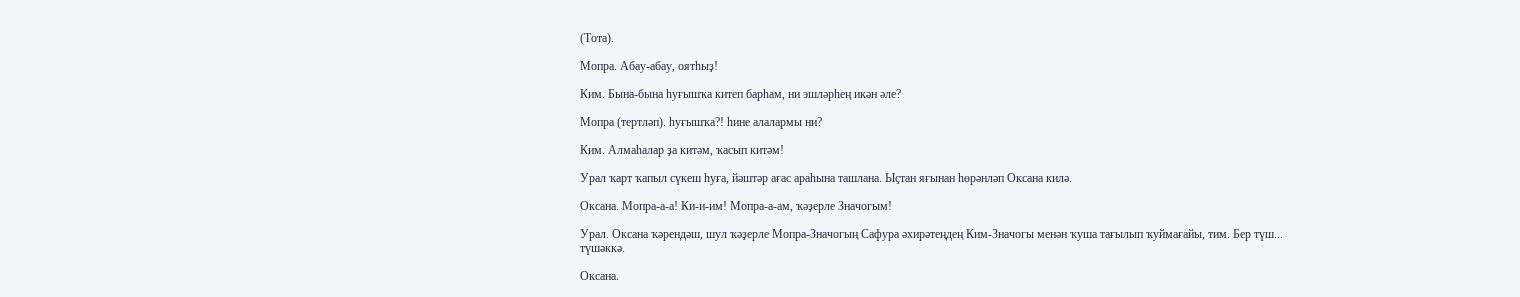(Тота).

Мопра. Абау-абау, оятһыҙ!

Ким. Бына-бына һуғышҡа китеп барһам, ни эшләрһең икән әле?

Мопра (тертләп). һуғышҡа?! һине алалармы ни?

Ким. Алмаһалар ҙа китәм, ҡасып китәм!

Урал ҡарт ҡапыл сүкеш һуға, йәштәр ағас араһына ташлана. Ыҫтан яғынан һөрәнләп Оксана килә.

Оксана. Мопра-а-а! Ки-и-им! Мопра-а-ам, ҡәҙерле Значогым!

Урал. Оксана ҡәрендәш, шул ҡәҙерле Мопра-Значогың Сафура әхирәтеңдең Ким-Значогы менән ҡуша тағылып ҡуймағайы, тим. Бер түш... түшәккә.

Оксана.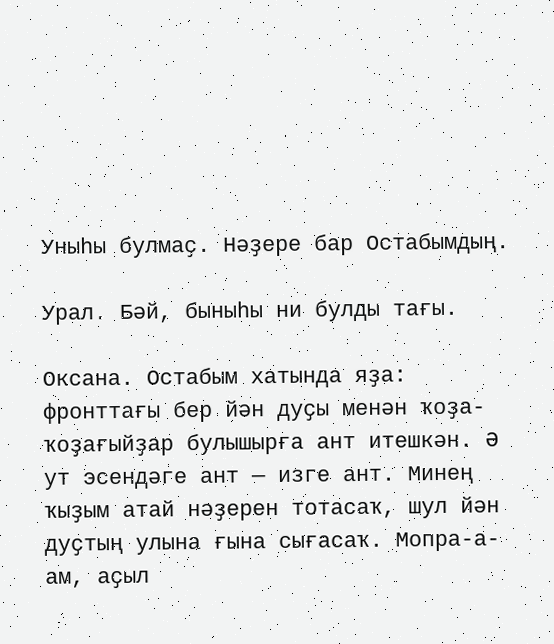Уныһы булмаҫ. Нәҙере бар Остабымдың.

Урал. Бәй, быныһы ни булды тағы.

Оксана. Остабым хатында яҙа: фронттағы бер йән дуҫы менән ҡоҙа-ҡоҙағыйҙар булышырға ант итешкән. Ә ут эсендәге ант — изге ант. Минең ҡыҙым атай нәҙерен тотасаҡ, шул йән дуҫтың улына ғына сығасаҡ. Мопра-а-ам, аҫыл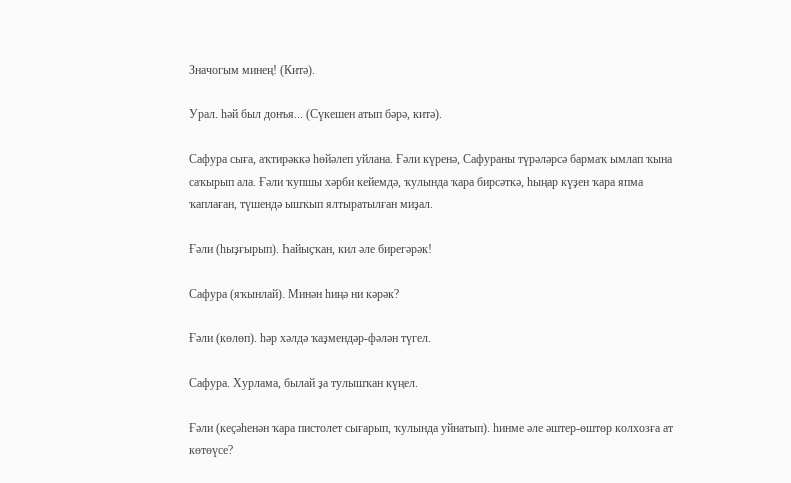Значогым минең! (Китә).

Урал. һәй был донъя... (Сүкешен атып бәрә, китә).

Сафура сыға, аҡтирәккә һөйәлеп уйлана. Ғәли күренә, Сафураны түрәләрсә бармаҡ ымлап ҡына саҡырып ала. Ғәли ҡупшы хәрби кейемдә, ҡулында ҡара бирсәткә, һыңар күҙен ҡара япма ҡаплаған, түшендә ышҡып ялтыратылған миҙал.

Ғәли (һыҙғырып). Һайыҫҡан, кил әле бирегәрәк!

Сафура (яҡынлай). Минән һиңә ни кәрәк?

Ғәли (көлөп). һәр хәлдә ҡаҙмендәр-фәлән түгел.

Сафура. Хурлама, былай ҙа тулышҡан күңел.

Ғәли (кеҫәһенән ҡара пистолет сығарып, ҡулында уйнатып). һинме әле әштер-өштөр колхозға ат көтөүсе?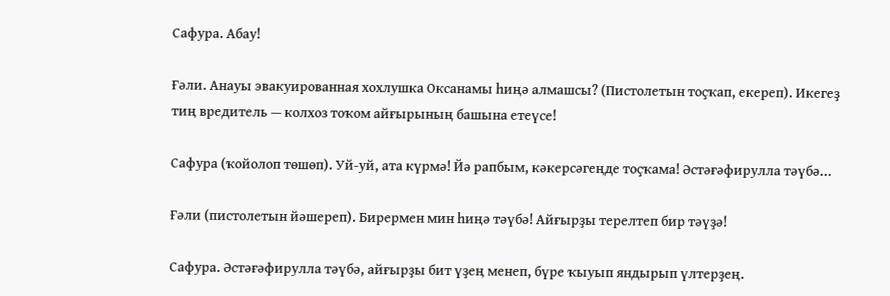Сафура. Абау!

Ғәли. Анауы эвакуированная хохлушка Оксанамы һиңә алмашсы? (Пистолетын тоҫҡап, екереп). Икегеҙ тиң вредитель — колхоз тоҡом айғырының башына етеүсе!

Сафура (ҡойолоп төшөп). Уй-уй, ата күрмә! Йә рапбым, кәкерсәгеңде тоҫҡама! Әстәғәфирулла тәүбә...

Ғәли (пистолетын йәшереп). Бирермен мин һиңә тәүбә! Айғырҙы терелтеп бир тәүҙә!

Сафура. Әстәғәфирулла тәүбә, айғырҙы бит үҙең менеп, бүре ҡыуып яндырып үлтерҙең.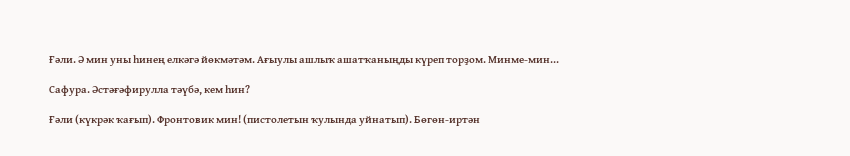Ғәли. Ә мин уны һинең елкәгә йөкмәтәм. Ағыулы ашлыҡ ашатҡаныңды күреп торҙом. Минме-мин...

Сафура. Әстәғәфирулла тәүбә, кем һин?

Ғәли (күкрәк ҡағып). Фронтовик мин! (пистолетын ҡулында уйнатып). Бөгөн-иртән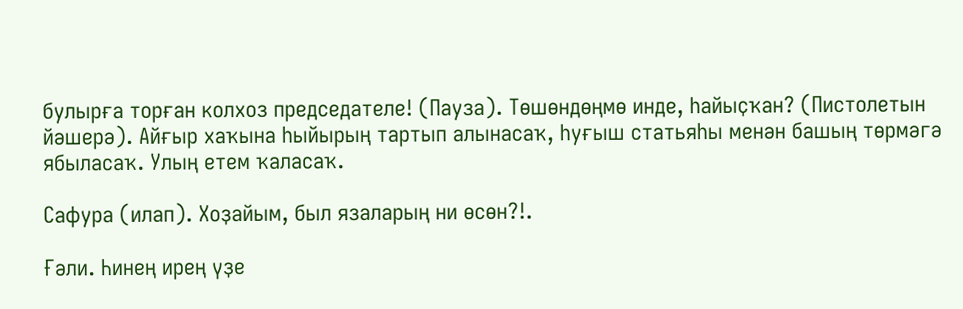булырға торған колхоз председателе! (Пауза). Төшөндөңмө инде, һайыҫҡан? (Пистолетын йәшерә). Айғыр хаҡына һыйырың тартып алынасаҡ, һуғыш статьяһы менән башың төрмәгә ябыласаҡ. Улың етем ҡаласаҡ.

Сафура (илап). Хоҙайым, был язаларың ни өсөн?!.

Ғәли. Һинең ирең үҙе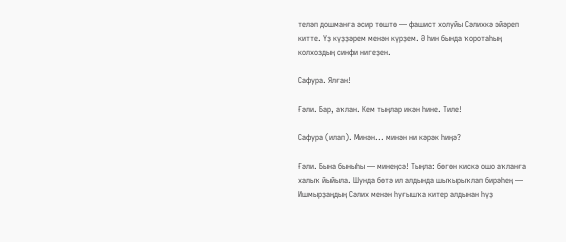теләп дошманға әсир төштө — фашист холуйы Сәлихкә эйәреп китте. Үҙ күҙҙәрем менән күрҙем. Ә һин бында ҡоротаһың колхоздың синфи нигеҙен.

Сафура. Ялған!

Ғәли. Бар, аҡлан. Кем тыңлар икән һине. Тиле!

Сафура (илап). Минән... минән ни кәрәк һиңә?

Ғәли. Бына быныһы — минеңсә! Тыңла: бөгөн кискә ошо аҡланға халыҡ йыйыла. Шунда бөтә ил алдында шыҡырыҡлап бирәһең — Ишмырҙаңдың Сәлих менән һуғышҡа китер алдынан һүҙ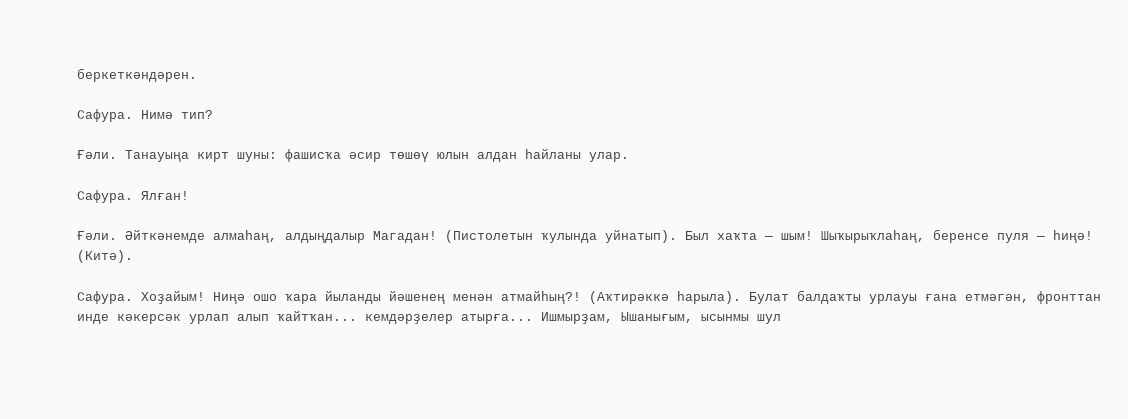беркеткәндәрен.

Сафура. Нимә тип?

Ғәли. Танауыңа кирт шуны: фашисҡа әсир төшөү юлын алдан һайланы улар.

Сафура. Ялған!

Ғәли. Әйткәнемде алмаһаң, алдыңдалыр Магадан! (Пистолетын ҡулында уйнатып). Был хаҡта — шым! Шыҡырыҡлаһаң, беренсе пуля — һиңә! (Китә).

Сафура. Хоҙайым! Ниңә ошо ҡара йыланды йәшенең менән атмайһың?! (Аҡтирәккә һарыла). Булат балдаҡты урлауы ғана етмәгән, фронттан инде кәкерсәк урлап алып ҡайтҡан... кемдәрҙелер атырға... Ишмырҙам, Ышанығым, ысынмы шул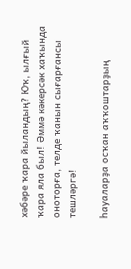хәбәре ҡара йыландың? Юҡ, ылғый ҡара яла был! Әммә кәкерсәк хаҡында оноторға, телде ҡанын сығарғансы тешләргә!

һауаларҙа осҡан аҡҡоштарҙың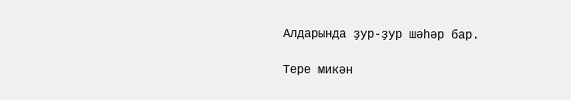Алдарында ҙур-ҙур шәһәр бар.

Тере микән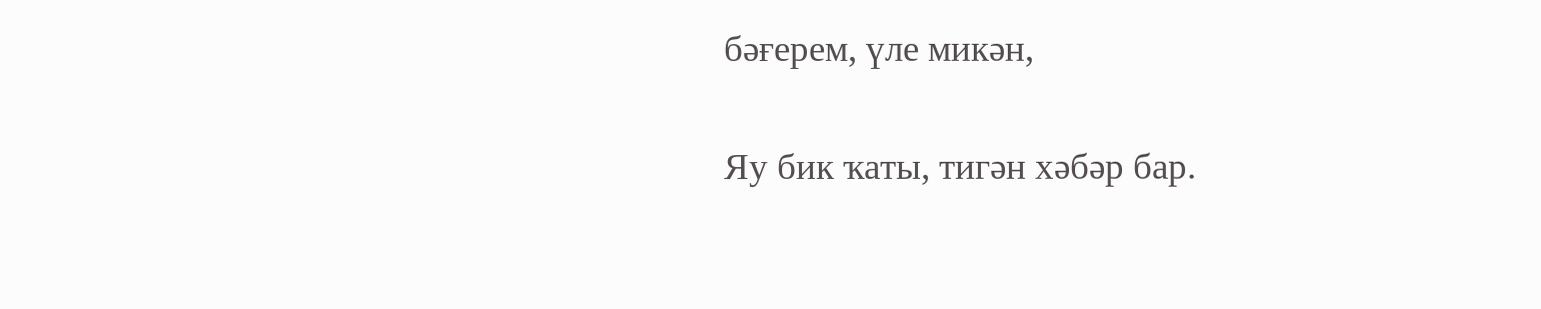бәғерем, үле микән,

Яу бик ҡаты, тигән хәбәр бар.